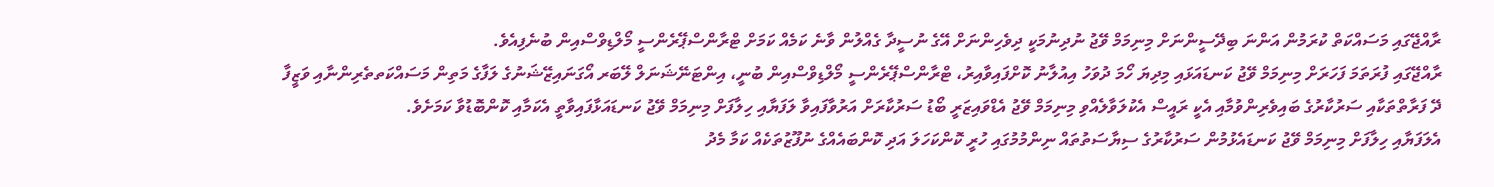ރާއްޖޭގައި މަސައްކަތް ކުރަމުން އަންނަ ބިދޭސީންނަށް މިނިމަމް ވޭޖު ނުދިނުމަކީ ދިވެހިންނަށް އޭގެ ނުސީދާ ގެއްލުން ވާނެ ކަމެއް ކަމަށް ޓްރާންސްޕޭރެންސީ މޯލްޑިވްސްއިން ބުނެފިއެވެ.
ރާއްޖޭގައި ފުރަތަމަ ފަހަރަށް މިނިމަމް ވޭޖު ކަނޑައަޅައި މިދިޔަ ހޯމަ ދުވަހު އިއުލާނު ކޮށްފައިވާއިރު، ޓްރާންސްޕޭރެންސީ މޯލްޑިވްސްއިން ބުނީ، އިންޓަނޭޝަނަލް ލޭބަރ އޯގަނައިޒޭޝަނުގެ ލަފާގެ މަތިން މަސައްކަތތެރިންނާއި ވަޒީފާ ދޭ ފަރާތްތަކާއި ސަރުކާރުގެ ބައިވެރިންވުމާއި އެކީ ރައީސް އެކުލަވާލެއްވި މިނިމަމް ވޭޖު އެޑްވައިޒަރީ ބޯޑު ސަރުކާރަށް އަރުވާފައިވާ ލަފަޔާއި ހިލާފަށް މިނިމަމް ވޭޖު ކަނޑައަޅާފައިވާތީ އެކަމާއި ކޮންބޮޑުވާ ކަމަށެވެ.
އެލަފަޔާއި ހިލާފަށް މިނިމަމް ވޭޖު ކަނޑައެޅުމުން ސަރުކާރުގެ ސިޔާސަތުތައް ނިންމުމުގައި ހުރީ ކޮންކަހަލަ އަދި ކޮންބައެއްގެ ނުފޫޒުތަކެއް ކަމާ މެދު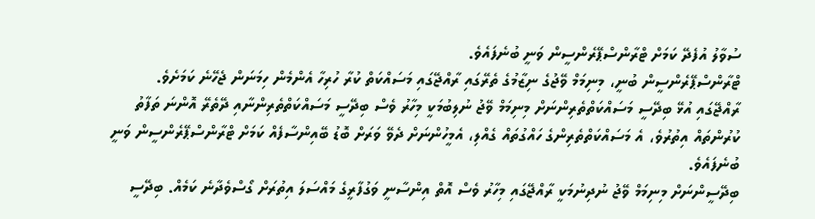ސުވާލު އުފެދޭ ކަމަށް ޓްރާންސްޕޭރެންސީން ވަނީ ބުނެފައެވެ.
ޓްރާންސްޕޭރެންސީން ބުނީ، މިނިމަމް ވޭޖުގެ ނިޒާމުގެ ތެރޭގައި ރާއްޖޭގައި މަސައްކަތް ކުރާ ހުރިހާ އެންމެން ހިމަނަން ޖެހޭނެ ކަމަށެވެ.
ރާއްޖޭގައި އުޅޭ ބިދޭސީ މަސައްކަތްތެރިންނަށް މިނިމަމް ވޭޖު ނުލިބުމަކީ މިހާރު ވެސް ބިދޭސީ މަސައްކަތްތެރިންނާއި ދޭތެރޭ އޮންނަ ތަފާތު ކުރުންތައް އިތުރުވެ، އެ މަސައްކަތްތެރިންގެ ހައްގުތައް ގެއްލި، އެމީހުންނަށް ދެވޭ ވަރަށް ބޮޑު ބޭއިންސާފެއް ކަމަށް ޓްރާންސްޕޭރެންސީން ވަނީ ބުނެފައެވެ.
ބިދޭސީންނަށް މިނިމަމް ވޭޖު ނުދިނުމަކީ ރާއްޖޭގައި މިހާރު ވެސް އޮތް އިންސާނީ ވަގުފާރީގެ މައްސަލަ އިތުރަށް ގޯސްވެދާނެ ކަމެއް. ބިދޭސީ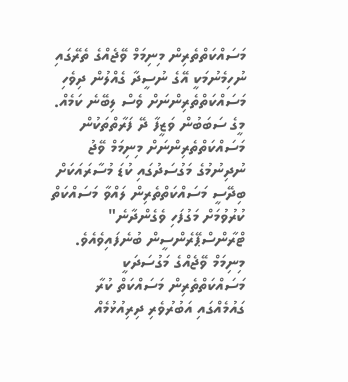މަސައްކަތްތެރިން މިނިމަމް ވޭޖެއްގެ ތެރޭގައި ނުހިމެނުމަކީ އޭގެ ނުސީދާ ގެއްލުން ދިވެހި މަސައްކަތްތެރިންނަށް ވެސް ލިބޭނެ ކަމެއް. މީގެ ސަބަބުން ވަޒީފާ ދޭ ފަރާތްތަކުން މަސައްކަތްތެރިންނަށް މިނިމަމް ވޭޖު ނުދިނުމުގެ މަގުސަދުގައި ކުޑަ މުސާރައަކަށް ބިދޭސީ މަސައްކަތްތެރިން ލައްވާ މަސައްކަތް ކުރުވުމަށް މަގުފަހި ވެގެންދާނެ" ޓްރާންސްޕޭރެންސީން ބުނެފައިވެއެވެ.
މިނިމަމް ވޭޖެއްގެ މަގުސަދަކީ މަސައްކަތްތެރިން މަސައްކަތް ކުރާ ގައުމެއްގައި އަބުރުވެރި ދިރިއުޅުމެއް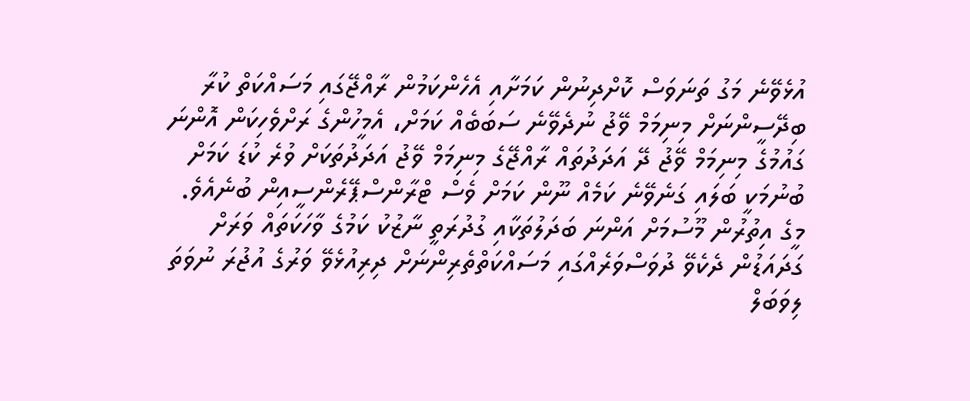އުޅެވޭނެ މަގު ތަނަވަސް ކޮށްދިނުން ކަމަށާއި އެހެންކަމުން ރާއްޖޭގައި މަސައްކަތް ކުރާ ބިދޭސީންނަށް މިނިމަމް ވޭޖު ނުދެވޭނެ ސަބަބެއް ކަމަށް، އެމީހުންގެ ރަށްވެހިކަން އޮންނަ ގައުމުގެ މިނިމަމް ވޭޖު ދޭ އަދަދުތައް ރާއްޖޭގެ މިނިމަމް ވޭޖު އަދަދުތަކަށް ވުރެ ކުޑަ ކަމަށް ބުނުމަކީ ބަލައި ގަނެވޭނެ ކަމެއް ނޫން ކަމަށް ވެސް ޓްރާންސްޕޭރެންސީއިން ބުނެއެވެ.
މީގެ އިތުރުން މޫސުމަށް އަންނަ ބަދަލުތަކާއި ގުދުރަތީ ނާޒުކު ކަމުގެ ވާހަކަތައް ވަރަށް ގަދައަޑުން ދެކެވޭ ދުވަސްވަރެއްގައި މަސައްކަތްތެރިންނަށް ދިރިއުޅެވޭ ވަރުގެ އުޖުރަ ނުވަތަ ލިވަބަލް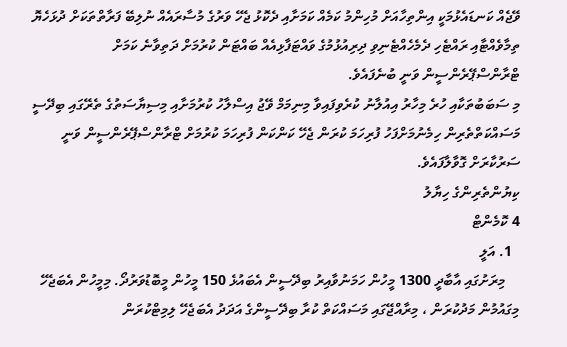ވޭޖެއް ކަނޑައެޅުމަކީ އިންތިހާއަށް މުހިންމު ކަމެއް ކަމަށާއި ދެކޮޅު ޖެހޭ ވަރުގެ މުސާރައެއް ނުލިބޭ ފަރާތްތަކަށް ދުޅަހެޔޮ ތިމާވެއްޓާއި ރައްޓެހި ދެމެހެއްޓެނިވި ދިރިއުޅުމުގެ ވައްޓަފާޅިއެއް ބައްޓަން ކުރުމަށް ދަތިވާނެ ކަމަށް ޓްރާންސްޕޭރެންސީން ވަނީ ބުނެފައެވެ.
މި ސަބަބުތަކާއި ހުރެ މިހާރު އިއުލާނު ކުރެވިފައިވާ މިނިމަމް ވޭޖު އިސްލާހު ކުރުމަށާއި މިސިޔާސަތުގެ ތެރޭގައި ބިދޭސީ މަސައްކަތްތެރިން ހިމެނުމަށްފަހު ފުރިހަމަ ކުރަން ޖެހޭ ކަންކަން ފުރިހަމަ ކުރުމަށް ޓްރާންސްޕޭރެންސީން ވަނީ ސަރުކާރަށް ގޮވާލާފައެވެ.
ކިޔުންތެރިންގެ ހިޔާލު
4 ކޮމެންޓް
  1. އަލީ
    މިރަށުގައި އާބާދީ 1300 މީހުން ހަމަނުވާއިރު ބިދޭސީން އެބައުޅެ 150 މީހުން މީބޮޑުވަރުދޯ. މިމީހުން އެބަޖެހޭ މިގައުމުން މަދުކުރަން ، މިރާއްޖޭގައި މަސައްކަތް ކުރާ ބިދޭސީންގެ އަދަދު އެބަޖެހޭ ލިމިޓްކުރަން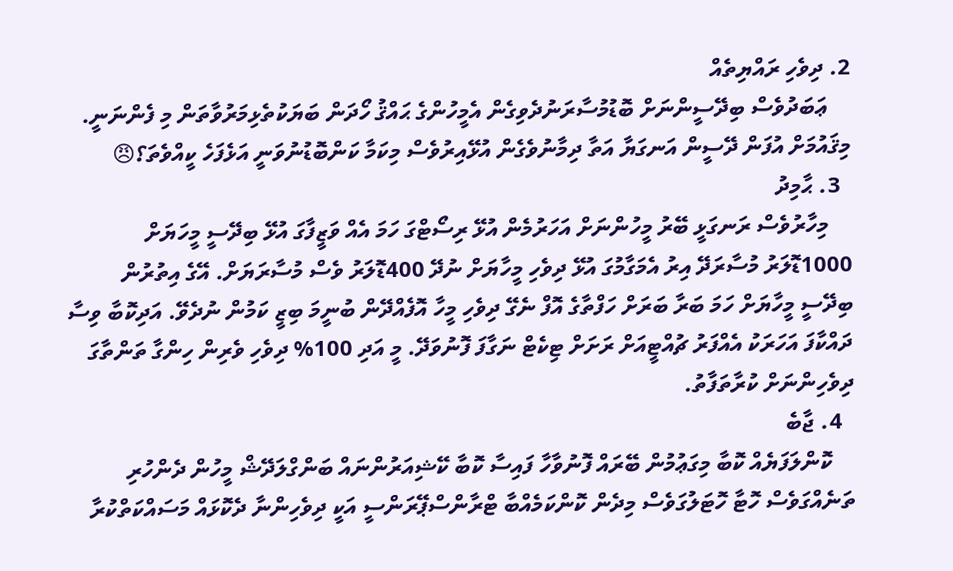2. ދިވެހި ރައްޔިތެއް
    ޢަބަދުވެސް ބިދޭސީންނަށް ބޮޑުމުސާރަނުދެވިގެން އެމީހުންގެ ޙައްޤު ހޯދަން ބަޔަކުތެޅިމަރުވާތަން މި ފެންނަނީ. މިޤައުމަށް އުފަން ދޭސީން އަނގަޔާ އަތާ ދިމާނުވެގެން އުޅޭއިރުވެސް މިކަމާ ކަންބޮޑުނުވަނީ އަޅެފަހެ ކީއްވެތަ؟😠
  3. ޙާމިދު
    މިހާރުވެސް ރަނގަޅީ ބޭރު މީހުންނަށް އަހަރުމެން އުޅޭ ރިސޯޓްގަ ހަމަ އެއް ވަޒީފާގަ އުޅޭ ބިދޭސީ މީހަޔަށް 1000ޑޮލަރު މުސާރަދޭ އިރު އެމަގާމުގަ އުޅޭ ދިވެހި މީހާޔަށް ނުދޭ 400ޑޮލަރު ވެސް މުސާރަޔަށް. އޭގެ އިތުރުން ބިދޭސީ މީހާޔަށް ހަމަ ބަރާ ބަރަށް ހަފްތާގެ އޮފް ނެގޭ ދިވެހި މީހާ އޮފެއްދޭން ބުނީމަ ބިޒީ ކަމުން ނުދެވޭ. އަދިކޮބާ ވިސާ ދައްކާފަ އަހަރަކު އެއްފަރު ޗުއްޓީއަށް ރަށަށް ޓިކެޓް ނަގާފަ ފޮނުވަދޭ. މީ އަދި 100% ދިވެހި ވެރިން ހިންގާ ތަންތާގަ ދިވެހިންނަށް ކުރާތަފާތު.
  4. ޖާބެ
    ކޮންލަފަޔެއް ކޮބާ މިގަޢުމުން ބޭރައް ފޮނުވާހާ ފައިސާ ކޮބާ ކޭޝިއަރުންނައް ބަންގްލަދޭޝް މީހުން ދެންހުރި ތަނެއްގަވެސް ހޮޓާ ހޮޓަލުގަވެސް މިދެން ކޮންކަމެއްބާ ޓްރާންސްޕޭރަންސީ އަކީ ދިވެހިންނާ ދެކޮޅައް މަސައްކަތްކުރާ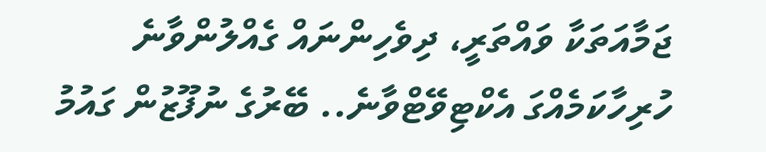ޖަމާއަތަކާ ވައްތަރީ، ދިވެހިންނައް ގެއްލުންވާނެ ހުރިހާކަމެއްގަ އެކްޓިވޭޓްވާނެ.. ބޭރުގެ ނުފޫޒުން ގައުމު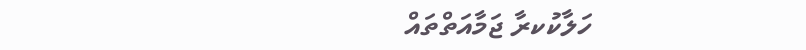ހަލާކުކރާ ޖަމާއަތްތައް